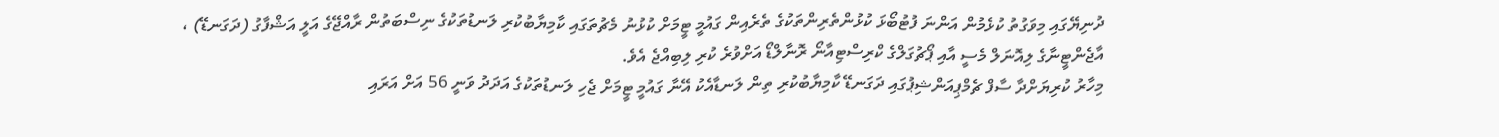ދުނިޔޭގައި މިވަގުތު ކުޅެމުން އަންނަ ފުޓުބޯޅަ ކުޅުންތެރިންތަކުގެ ތެރެއިން ގައުމީ ޓީމަށް ކުޅުނު މެޗުތަގައި ކާމިޔާބުކުރި ލަނޑުތަކުގެ ނިސްބަތުން ރާއްޖޭގެ އަލީ އަޝްފާގު (ދަގަނޑޭ) ، އާޖެންޓީނާގެ ލިއޮނަލް މެސީ އާއި ޕޯޗުގަލްގެ ކްރިސްޓިއާނޯ ރޮނާލްޑޯ އަށްވުރެ ކުރި ލިބިއްޖެ އެވެ.
މިހާރު ކުރިޔަށްދާ ސާފް ޗެމްޕިއަންޝިޕުގައި ދަގަނޑޭ ކާމިޔާބުކުރި ތިން ލަނޑާއެކު އޭނާ ގައުމީ ޓީމަށް ޖެހި ލަނޑުތަކުގެ އަދަދު ވަނީ 56 އަށް އަރައި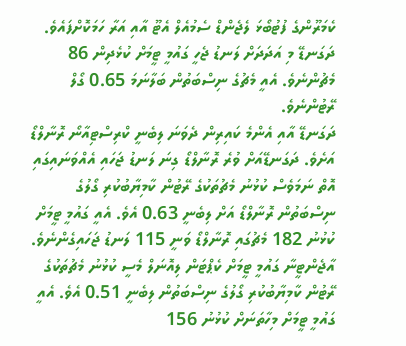ކެމަރޫންގެ ފުޓުބޯޅަ ލެޖެންޑް ސެމުއެލް އެޓޫ އާއި އަރާ ހަމަކޮށްފައެވެ. ދަގަނޑޭ މި އަދަދަށް ލަނޑު ޖެހީ ގައުމީ ޓީމަށް ކުޅެދިން 86 މެޗުންނެވެ. އެއީ މެޗުގެ ނިސްބަތުން ބަލާނަމަ 0.65 ގޯލް ރޭޓުންނެވެ.
ދަގަނޑޭ އާއި އެންމެ ކައިރިން ދެވަނަ ލިބެނީ ކްރިސްޓިއާނޯ ރޮނާލްޑޯ އަށެވެ. ދަގަނޑޭއަށް ވުރެ ރޮނާލްޑޯ ގިނަ ލަނޑު ޖަހައި އެއްވަނައިގައި އޮތް ނަމަވެސް ކުޅުނު މެޗުތަކުގެ ރޭޓުން ކާމިޔާބުކުރި ގޯލުގެ ނިސްބަތުން ރޮނާލްޑޯ އަށް ލިބެނީ 0.63 އެވެ. އެއީ ގައުމީ ޓީމަށް ކުޅުނު 182 މެޗުގައި ރޮނާލްޑޯ ވަނީ 115 ލަނޑު ޖަހައިގެންނެވެ.
އާޖެންޓީނާ ގައުމީ ޓީމަށް ކެޕްޓަން ލިއޮނަލް މެސީ ކުޅުނު މެޗުތަކުގެ ރޭޓުން ކާމިޔާބުކުރި ގޯލުގެ ނިސްބަތުން ލިބެނީ 0.51 އެވެ. އެއީ ގައުމީ ޓީމަށް މިހާތަނަށް ކުޅުނު 156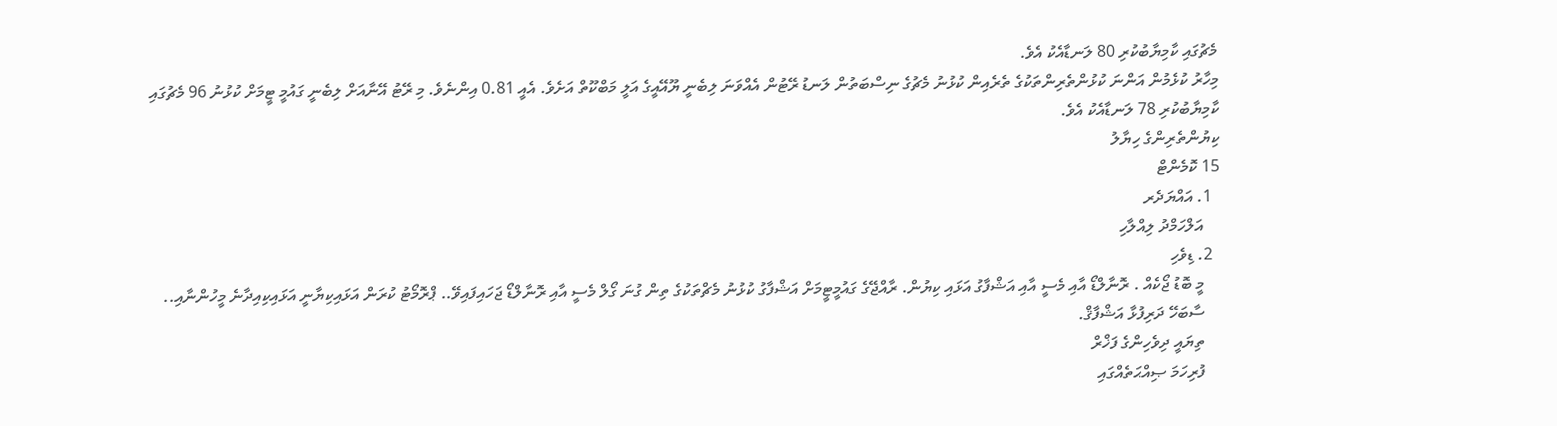މެޗުގައި ކާމިޔާބުކުރި 80 ލަނޑާއެކު އެވެ.
މިހާރު ކުޅެމުން އަންނަ ކުޅުންތެރިންތަކުގެ ތެރެއިން ކުޅުނު މެޗުގެ ނިސްބަތުން ލަނޑު ރޭޓުން އެއްވަނަ ލިބެނީ ޔޫއޭއީގެ އަލީ މަބްކޫތް އަށެވެ. އެއީ 0.81 އިންނެވެ. މި ރޭޓު އޭނާއަށް ލިބެނީ ގައުމީ ޓީމަށް ކުޅުނު 96 މެޗުގައި ކާމިޔާބުކުރި 78 ލަނޑާއެކު އެވެ.
ކިޔުންތެރިންގެ ހިޔާލު
15 ކޮމެންޓް
  1. އައްޔަދެރ
    އަލްހަމްދު ލިއްލާހި
  2. ޑިވެހި
    މީ ބޮޑު ޖޯކެއް . ރޮނާލްޑޯ އާއި މެސީ އާއި އަޝްފާގު އަޅައި ކިޔުން. ރާއްޖޭގެ ގައުމީޓީމަށް އަޝްފާގު ކުޅުނު މެޗްތަކުގެ ތިން ގުނަ ގޯލް މެސީ އާއި ރޮނާލްޑޯ ޖަހައިފައިވޭ.. ޕްރޮމޯޓު ކުރަން އަޅައިކިޔާނީ އަޅައިކިއިދާނެ މީހުންނާއި..
    ސާބަހޭ ދަރިފުޅާ އަޝްފާޤް.
    ތިޔައީ ދިވެހިންގެ ފަޚްރް
    ފުރިހަމަ ޞިއްޙަތެއްގައި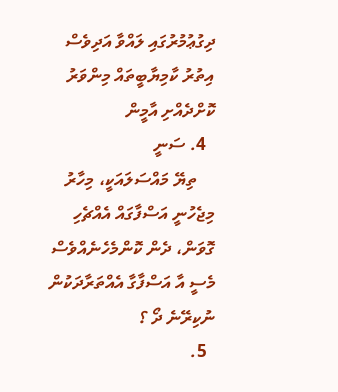ދިގުޢުމުރުގައި ލައްވާ އަދިވެސް އިތުރު ކާމިޔާބީތައް މިންވަރު ކޮށްދެއްށި އާމީން
  4. ސަނީ
    ތިޔޭ މައްސަލައަކީ، މިހާރު މިޖެހުނީ އަސްފާގައް އެއްޗެހި ގޮވަން، ދެން ކޮންމެހެނެއްވެސް މެސީ އާ އަސްފާގާ އެއްތަރާދަކުން ނުކިރޭނެ ދޯ ؟
  5.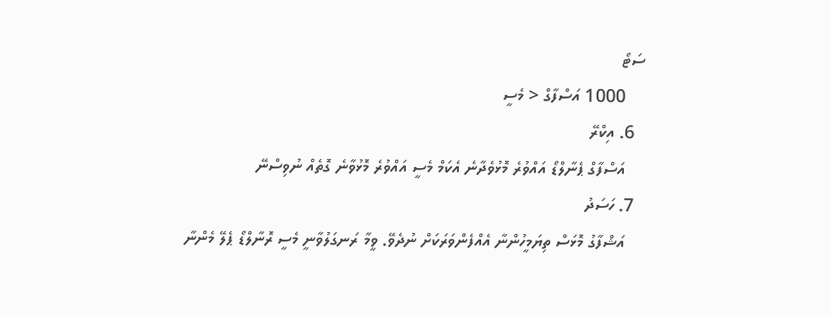ސަޓޯ
    1000 އަސްފާގް < މެސީ
  6. އިކްރޭ
    އަސްފާގް ޕެނާލްޑޯ އައްވުރެ މޮޅުވެދާނެ އެކަމް މެސީ އައްވުރެ މޮޅުވާނެ ގޮތެއް ނުވިސްނޭ
  7. ހަސަދު
    އަޝްފާގު މޮޅަސް ތިޔަމީހުންނާ އެއްފެންވަރަކަށް ނުދެވޭ. ވީމާ ރަނގަލުވާނީ މެސީ ރޮނާލްޑޯ ޕެލޭ މެންނާ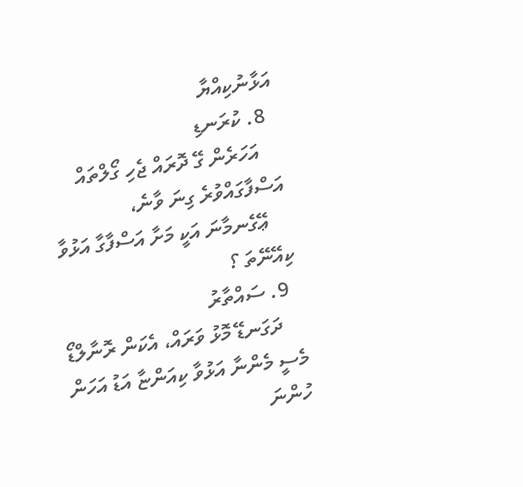އަޅާނުކިއްޔާ
  8. ކުރަނޑި
    އަހަރެން ގޭ ދޮރައް ޖެހި ގޯލްތައް އަސްފާގައްވުރެ ގިނަ ވާނެ،
    ޢޭގެނމާނަ އަކީ މަށާ އަސްފާގާ އަޅުވާ ކިއޭނޭތަ ؟
  9. ސައްތާރު
    ދަގަނޑޭ މޮޅު ވަރައް، އެކަން ރޮނާލްޑޯ މެސީ މެންނާ އަޅުވާ ކިއަންޏާ އަޑު އަހަން ހުންނަ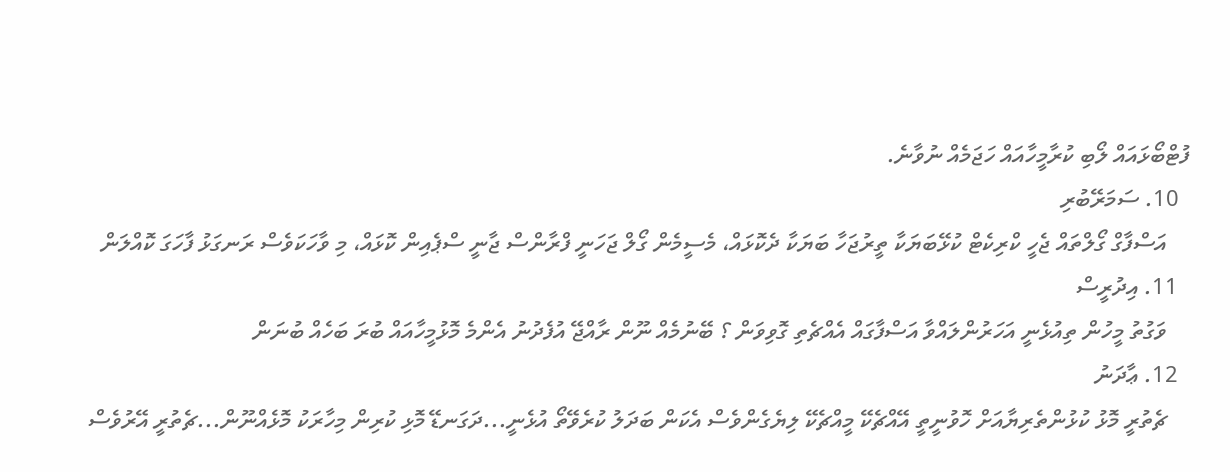ފުޓްބޯޅައައް ލޯބި ކުރާމީހާއައް ހަޖަމެއް ނުވާނެ.
  10. ސަމަރޭބުރި
    އަސްފާގް ގޯލްތައް ޖެހީ ކްރިކެޓް ކުޅޭބަޔަކާ ތީރުޖަހާ ބަޔަކާ ދެކޮޅައް، މެސީމެން ގޯލް ޖަހަނީ ފްރާންސް ޖާނީ ސްޕެއިން ކޮޅައް، މި ވާހަކަވެސް ރަނގަޅު ފާހަގަ ކޮއްލަން
  11. އިދުރީސް
    ވަގުތު މީހުން ތިއުޅެނީ އަހަރުންލައްވާ އަސްފާގައް އެއްޗެތި ގޮވިވަން ؟ ބޭނުމެއް ނޫން ރާއްޖޭ އުފެދުނު އެންމެ މޮޅުމީހާއައް ބުރަ ބަހެއް ބުނަން
  12. ޢާދަނު
    ޗެތުރީ މޮޅު ކުޅުންތެރިޔާއަށް ހޮވުނީތީ އޭއްޗެކޭ މީއްޗެކޭ ލިޔެގެންވެސް އެކަން ބަދަލު ކުރެވޭތޯ އުޅެނީ...ދަގަނޑޭ މޮޅި ކުރިން މިހާރަކު މޮޅެއްނޫން...ޗެތުރީ އޭރުވެސް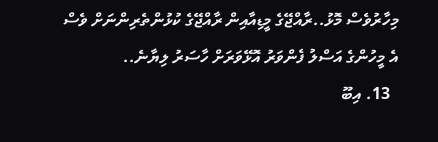މިހާރުވެސް މޮޅު..ރާއްޖޭގެ މީޑިއާއިން ރާއްޖޭގެ ކުޅުންތެރިންނަށް ވެސް އެ މީހުންގެ އަސްލު ފެންވަރު އޮޅޭވަރަށް ހާސަރު ލިޔާނެ..
  13. އިބޫ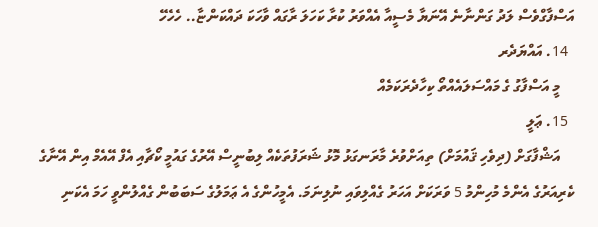އަސްފާގްވެސް ލަދު ގަންނާނެ އޭނަޔާ މެސީއާ އެއްވަރު ކުރާ ކަހަލަ ރާގައް ވާހަކަ ދައްކަންޏާ.. ހެހެހޭ
  14. އައްޔަދެރ
    މީ އަސްފާގު ގެ މައްސަލައެއްތޯ ކިހާދެރަކަމެއް
  15. ޢަލީ
    އަޝްފާގަށް (ދިވެހި ޤައުމަށް) ތިއަށްވުރެ މާރަނގަޅު މޮޅު ޝަރަފުތަކެއް ލިބުނީސް އޭރުގެ ގައުމީ ކޯޗާއި އެފް އޭއެމް އިން އޭނާގެ ކެރިއަރުގެ އެންމެ މުހިންމު 5 ވަރަކަށް އަހަރު ގެއްލިވައި ނުލިނަމަ. އެމީހުންގެ އެ ޢަމަލުގެ ސަބަބުން ގެއްލުންވީ ހަމަ އެކަނި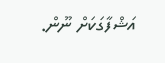އަޝްފާގަކަށް ނޫން.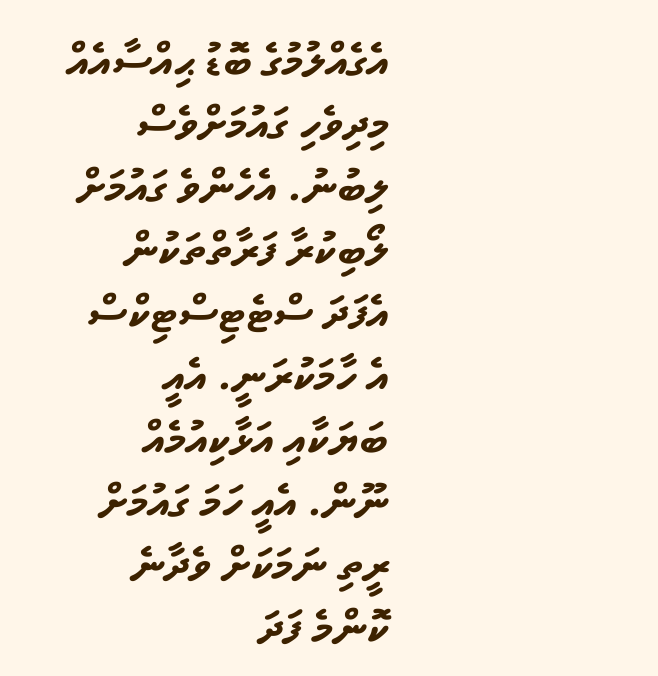އެގެއްލުމުގެ ބޮޑު ޙިއްސާއެއް މިދިވެހި ގައުމަށްވެސް ލިބުނު. އެހެންވެ ގައުމަށް ލޯބިކުރާ ފަރާތްތަކުން އެފަދަ ސްޓެޓިސްޓިކްސް އެ ހާމަކުރަނީ. އެއީ ބަޔަކާއި އަޅާކިއުމެއް ނޫން. އެއީ ހަމަ ގައުމަށް ރީތި ނަމަކަށް ވެދާނެ ކޮންމެ ފަދަ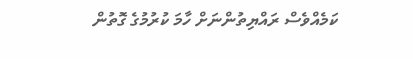ކަމެއްވެސް ރައްޔިތުންނަށް ހާމަ ކުރުމުގެ ގޮތުން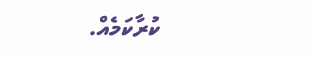ކުރާކަމެއް.